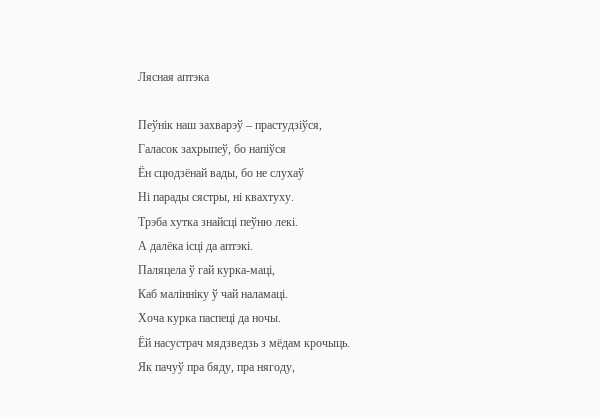Лясная аптэка

Пеўнік наш захварэў – прастудзiўся,
Галасок захрыпеў, бо напiўся
Ён сцюдзёнай вады, бо не слухаў
Ні парады сястры, ні квахтуху.
Трэба хутка знайсцi пеўню лекi.
А далёка iсцi да аптэкi.
Паляцела ў гай курка-мацi,
Каб малiннiку ў чай наламацi.
Хоча курка паспеці да ночы.
Ёй насустрач мядзведзь з мёдам крочыць.
Як пачуў пра бяду, пра нягоду,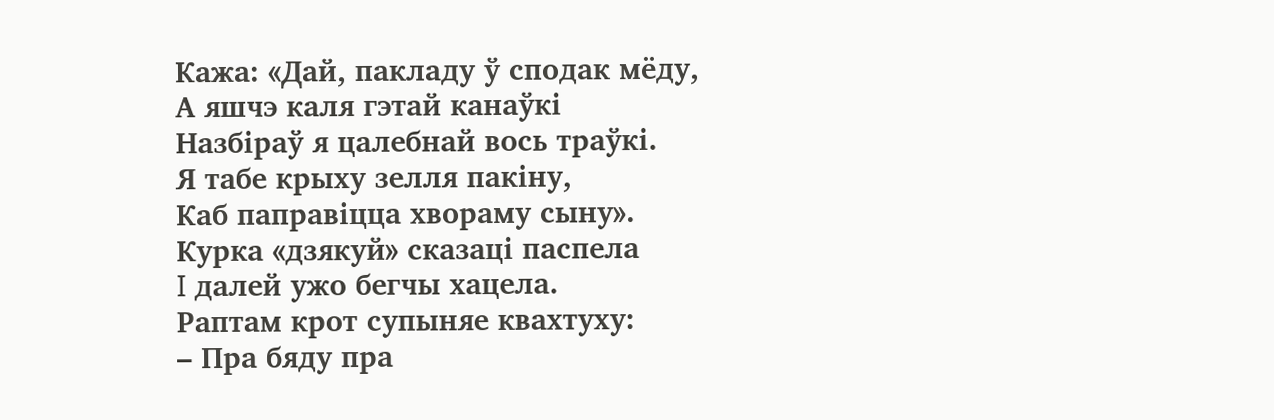Кажа: «Дай, пакладу ў сподак мёду,
А яшчэ каля гэтай канаўкi
Назбiраў я цалебнай вось траўкi.
Я табе крыху зелля пакiну,
Каб паправіцца хвораму сыну».
Курка «дзякуй» сказацi паспела
I далей ужо бегчы хацела.
Раптам крот супыняе квахтуху:
– Пра бяду пра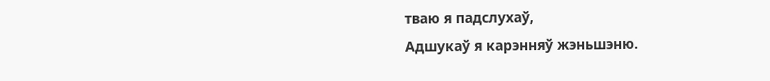тваю я падслухаў,
Адшукаў я карэнняў жэньшэню.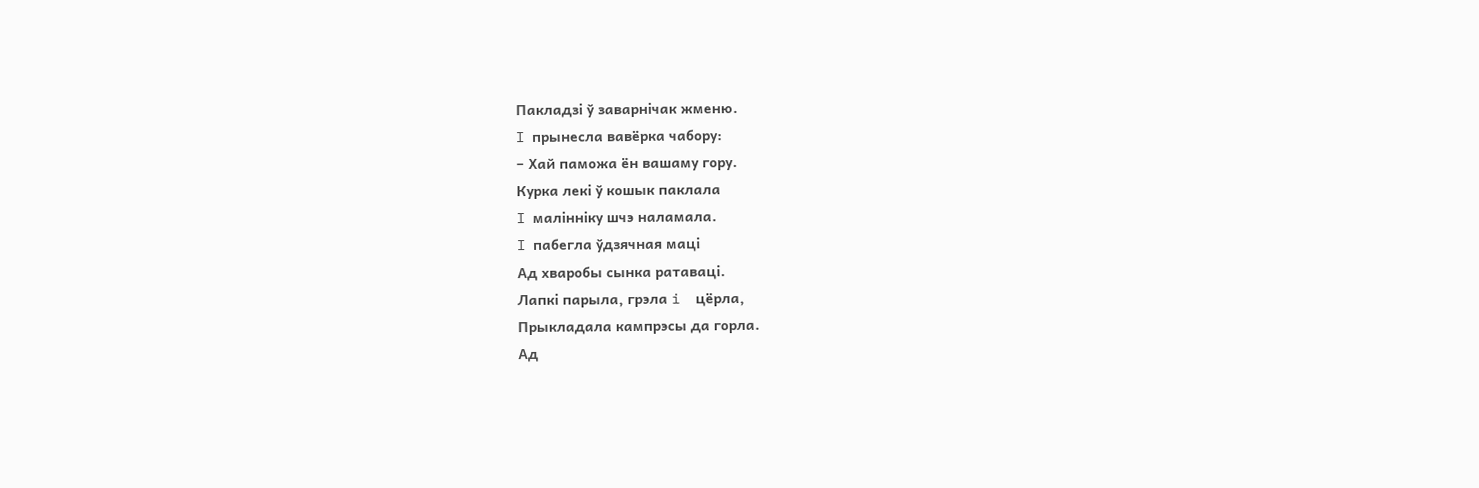Пакладзi ў заварнiчак жменю.
I прынесла вавёрка чабору:
– Хай паможа ён вашаму гору.
Курка лекi ў кошык паклала
I малiннiку шчэ наламала.
I пабегла ўдзячная мацi
Ад хваробы сынка ратавацi.
Лапкi парыла, грэла i  цёрла,
Прыкладала кампрэсы да горла.
Ад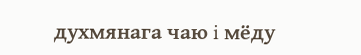духмянага чаю i мёду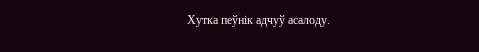Хутка пеўнiк адчуў асалоду.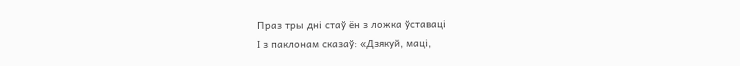Праз тры днi стаў ён з ложка ўставацi
I з паклонам сказаў: «Дзякуй, мацi,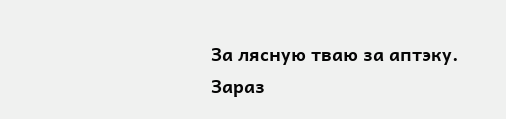За лясную тваю за аптэку.
Зараз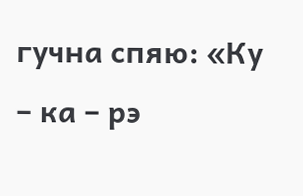гучна спяю: «Ку – ка – рэ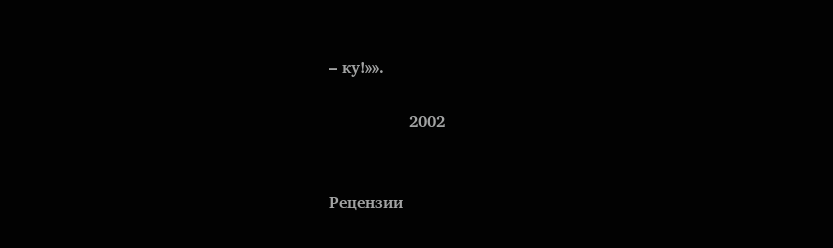– ку!»».

                2002


Рецензии